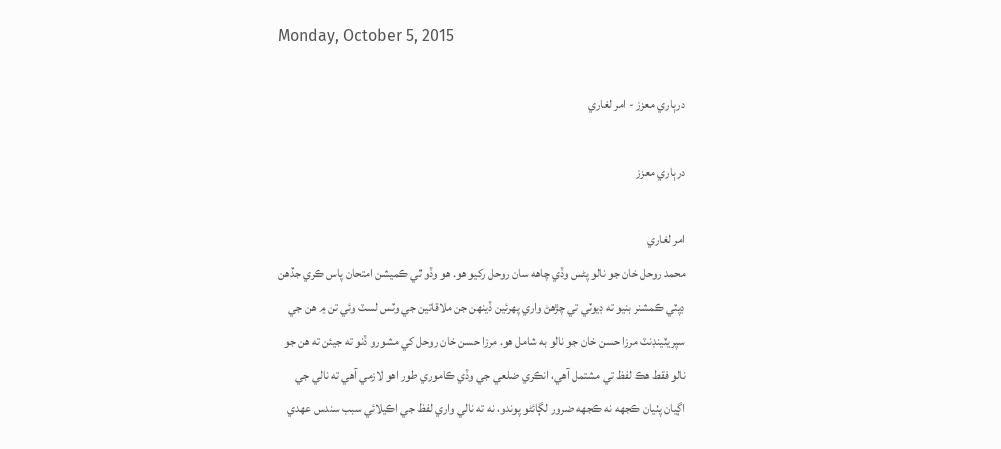Monday, October 5, 2015

درٻاري معزز - امر لغاري

درٻاري معزز

امر لغاري
محمد روحل خان جو نالو پڻس وڏي چاهه سان روحل رکيو هو. هو وڏو ٿي ڪميشن امتحان پاس ڪري جڏهن ڊپٽي ڪمشنر بنيو ته ڊيوٽي تي چڙهڻ واري پهرئين ڏينهن جن ملاقاتين جي وٽس لسٽ وئي تن ۾ هن جي سپريٽينڊنٽ مرزا حسن خان جو نالو به شامل هو. مرزا حسن خان روحل کي مشورو ڏنو ته جيئن ته هن جو نالو فقط هڪ لفظ تي مشتمل آهي، انڪري ضلعي جي وڏي ڪاموري طور اهو لازمي آهي ته نالي جي اڳيان پٺيان ڪجھه نه ڪجھه ضرور لڳائڻو پوندو، نه ته نالي واري لفظ جي اڪيلائي سبب سندس عهدي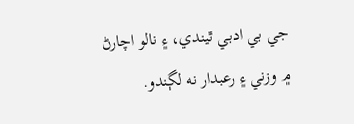جي بي ادبي ٿيندي، ۽ نالو اچارڻ ۾ وزني ۽ رعبدار نه لڳندو.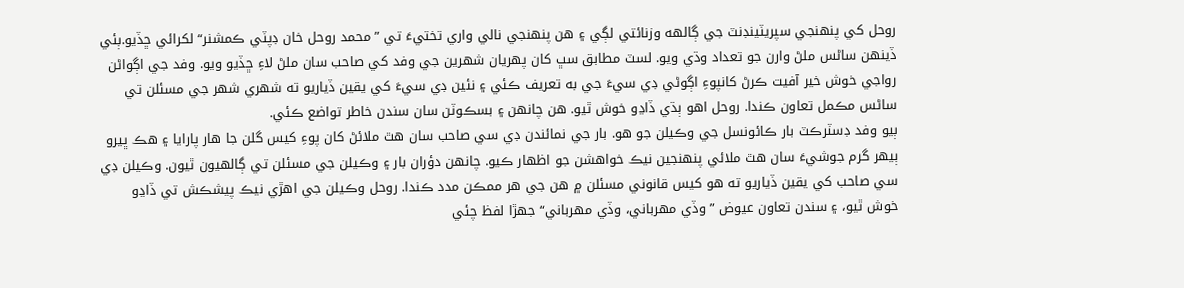روحل کي پنهنجي سپريٽينڊنٽ جي ڳالهه وزنائتي لڳي ۽ هن پنهنجي نالي واري تختيءَ تي ”محمد روحل خان ڊپٽي ڪمشنر“ لکرائي ڇڏيو.ٻئي ڏينهن ساڻس ملڻ وارن جو تعداد وڌي ويو. لسٽ مطابق سڀ کان پهريان شهرين جي وفد کي صاحب سان ملڻ لاءِ ڇڏيو ويو. وفد جي اڳواڻن رواجي خوش خير آفيت ڪرڻ کانپوءِ اڳوڻي ڊي سيءَ جي به تعريف ڪئي ۽ نئين ڊي سيءَ کي يقين ڏياريو ته شهري شهر جي مسئلن تي ساڻس مڪمل تعاون ڪندا. روحل اهو ٻڌي ڏاڍو خوش ٿيو. هن چانهن ۽ بسڪوٽن سان سندن خاطر تواضع ڪئي.
ٻيو وفد ڊسٽرڪٽ بار ڪائونسل جي وڪيلن جو هو. بار جي نمائندن ڊي سي صاحب سان هٿ ملائڻ کان پوءِ کيس گلن جا هار پارايا ۽ هڪ ڀيرو ٻيهر گرم جوشيءَ سان هٿ ملائي پنهنجين نيڪ خواهشن جو اظهار ڪيو. چانهن دؤران بار ۽ وڪيلن جي مسئلن تي ڳالهيون ٿيون. وڪيلن ڊي سي صاحب کي يقين ڏياريو ته هو کيس قانوني مسئلن ۾ هن جي هر ممڪن مدد ڪندا. روحل وڪيلن جي اهڙي نيڪ پيشڪش تي ڏاڍو خوش ٿيو، ۽ سندن تعاون عيوض ”وڏي مهرباني، وڏي مهرباني“ جهڙا لفظ چئي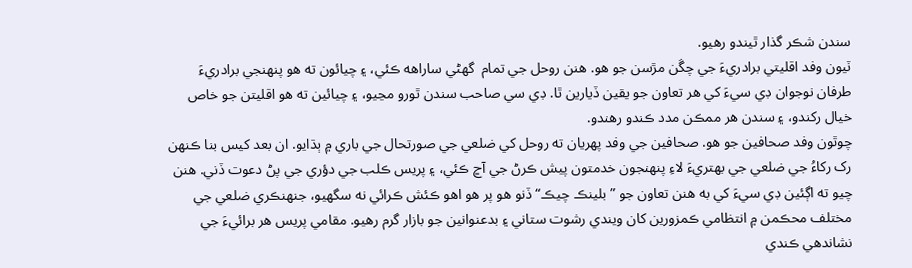سندن شڪر گذار ٿيندو رهيو.
ٽيون وفد اقليتي برادريءَ جي چڱن مڙسن جو هو. هنن روحل جي تمام  گھڻي ساراهه ڪئي، ۽ چيائون ته هو پنهنجي برادريءَ طرفان نوجوان ڊي سيءَ کي هر تعاون جو يقين ڏيارين ٿا. ڊي سي صاحب سندن ٿورو مڃيو، ۽ چيائين ته هو اقليتن جو خاص خيال رکندو، ۽ سندن هر ممڪن مدد ڪندو رهندو.
چوٿون وفد صحافين جو هو. صحافين جي وفد پهريان ته روحل کي ضلعي جي صورتحال جي باري ۾ ٻڌايو. ان بعد کيس بنا ڪنهن رک رکاءُ جي ضلعي جي بهتريءَ لاءِ پنهنجون خدمتون پيش ڪرڻ جي آڇ ڪئي، ۽ پريس ڪلب جي دؤري جي پڻ دعوت ڏني. هنن چيو ته اڳئين ڊي سيءَ کي به هنن تعاون جو ”بلينڪ چيڪ“ ڏنو هو پر هو اهو ڪئش ڪرائي نه سگھيو، جنهنڪري ضلعي جي مختلف محڪمن ۾ انتظامي ڪمزورين کان ويندي رشوت ستاني ۽ بدعنوانين جو بازار گرم رهيو. مقامي پريس هر برائيءَ جي نشاندهي ڪندي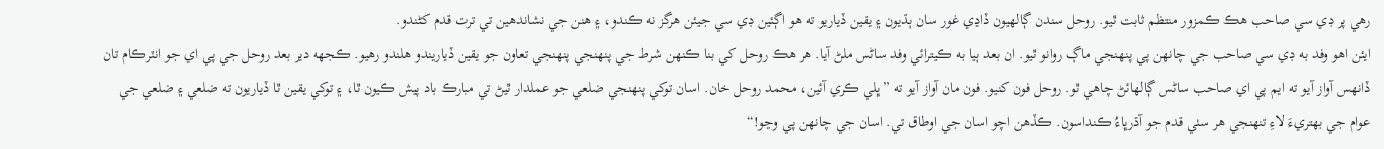رهي پر ڊي سي صاحب هڪ ڪمزور منتظم ثابت ٿيو. روحل سندن ڳالهيون ڏاڍي غور سان ٻڌيون ۽ يقين ڏياريو ته هو اڳئين ڊي سي جيئن هرگز نه ڪندو، ۽ هنن جي نشاندهين تي ترت قدم کڻندو.
ايئن اهو وفد به ڊي سي صاحب جي چانهن پي پنهنجي ماڳ روانو ٿيو. ان بعد ٻيا به ڪيترائي وفد ساڻس ملڻ آيا. هر هڪ روحل کي بنا ڪنهن شرط جي پنهنجي پنهنجي تعاون جو يقين ڏياريندو هلندو رهيو. ڪجھه دير بعد روحل جي پي اي جو انٽرڪام تان ڏانهس آواز آيو ته ايم پي اي صاحب ساڻس ڳالهائڻ چاهي ٿو. روحل فون کنيو. فون مان آواز آيو ته ”ڀلي ڪري آئين، محمد روحل خان. اسان توکي پنهنجي ضلعي جو عملدار ٿيڻ تي مبارڪ باد پيش ڪيون ٿا، ۽ توکي يقين ٿا ڏياريون ته ضلعي ۽ ضلعي جي عوام جي بهتريءَ لاءِ تنهنجي هر سٺي قدم جو آڌرڀاءُ ڪنداسون. ڪڏهن اچو اسان جي اوطاق تي. اسان جي چانهن پي وڃو!“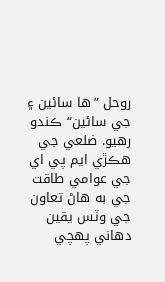روحل ”ها سائين ۽ جي سائين“ ڪندو رهيو. ضلعي جي هڪڙي ايم پي اي جي عوامي طاقت جي به هاڻ تعاون جي وٽس يقين دهاني پهچي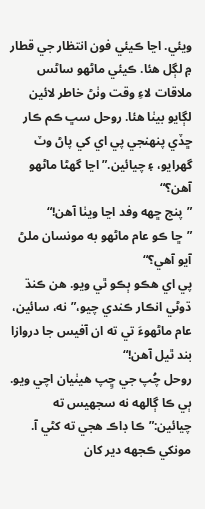ويئي. اڃا ڪيئي فون انتظار جي قطار ۾ لڳل هئا. ڪيئي ماڻهو ساڻس ملاقات لاءِ وقت وٺڻ خاطر لائين لڳايو بيٺا هئا. روحل سڀ ڪم ڪار ڇڏي پنهنجي پي اي کي پاڻ وٽ گھرايو، ۽ چيائين.”اڃا گھڻا ماڻهو آهن؟“
”پنج ڇهه وفد اڃا ويٺا آهن!“
”ڇا ڪو عام ماڻهو به مونسان ملڻ آيو آهي؟“
پي اي هڪو ٻڪو ٿي ويو. هن ڪنڌ ڌوڻي انڪار ڪندي چيو،”نه، سائين، عام ماڻهوءَ تي ته ان آفيس جا دروازا بند ٿيل آهن!“
روحل چُپ جي ڇِپ هيٺيان اچي ويو.
ٻي ڪا ڳالهه نه سجھيس ته چيائين:”ڪا ڊاڪ هجي ته کڻي آ. مونکي ڪجھه دير کان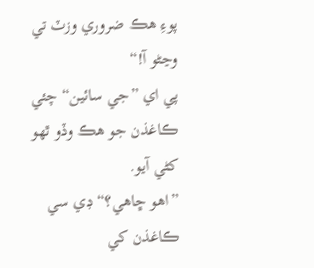پوءِ هڪ ضروري وزٽ تي وڃڻو آ!“
پي اي ”جي سائين“ چئي ڪاغذن جو هڪ وڏو ٿهو کڻي آيو.
”اهو ڇاهي؟“ ڊي سي ڪاغذن کي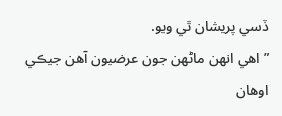ڏسي پريشان ٿي ويو.
”اهي انهن ماڻهن جون عرضيون آهن جيڪي اوهان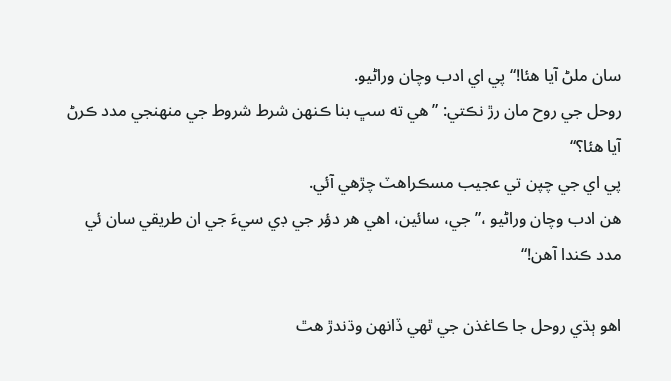سان ملڻ آيا هئا!“ پي اي ادب وچان وراڻيو.
روحل جي روح مان رڙ نڪتي: ”هي ته سڀ بنا ڪنهن شرط شروط جي منهنجي مدد ڪرڻ آيا هئا؟“
پي اي جي چپن تي عجيب مسڪراهٽ چڙهي آئي.
هن ادب وچان وراڻيو ،”جي، سائين، اهي هر دؤ‍ر جي ڊي سيءَ جي ان طريقي سان ئي مدد ڪندا آهن!“

اهو ٻڌي روحل جا ڪاغذن جي ٿهي ڏانهن وڌندڙ هٿ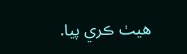هيٺ ڪري پيا.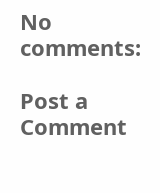No comments:

Post a Comment